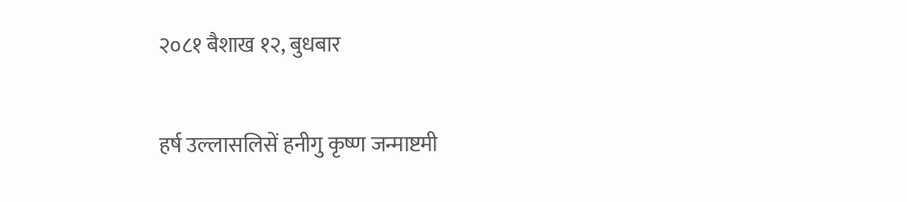२०८१ बैशाख १२, बुधबार

हर्ष उल्लासलिसें हनीगु कृष्ण जन्माष्टमी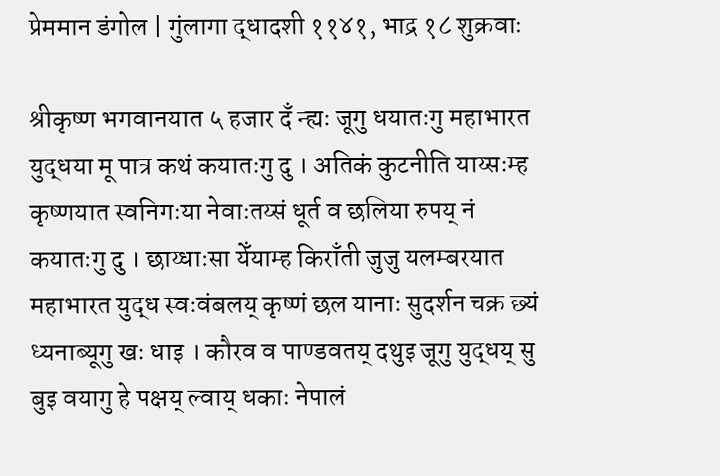प्रेममान डंगोल | गुंलागा द्धादशी ११४१, भाद्र १८ शुक्रवाः

श्रीकृष्ण भगवानयात ५ हजार दँ न्ह्यः जूगु धयातःगु महाभारत युद्धया मू पात्र कथं कयातःगु दु । अतिकं कुटनीति याय्सःम्ह कृष्णयात स्वनिगःया नेवाःतय्सं धूर्त व छलिया रुपय् नं कयातःगु दु । छाय्धाःसा येँयाम्ह किराँती जुजु यलम्बरयात महाभारत युद्ध स्वःवंबलय् कृष्णं छल यानाः सुदर्शन चक्र छ्यं ध्यनाब्यूगु खः धाइ । कौरव व पाण्डवतय् दथुइ जूगु युद्धय् सु बुइ वयागु हे पक्षय् ल्वाय् धकाः नेपालं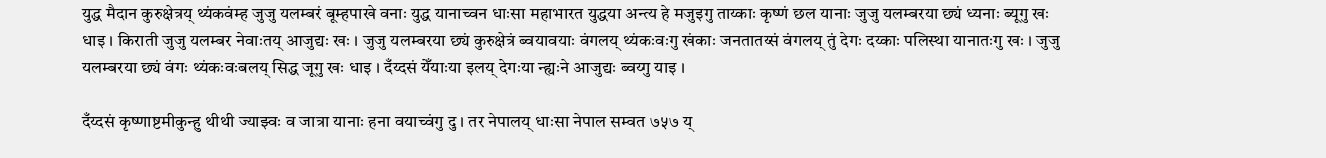युद्ध मैदान कुरुक्षेत्रय् थ्यंकवंम्ह जुजु यलम्बरं बूम्हपाखे वनाः युद्ध यानाच्वन धाःसा महाभारत युद्धया अन्त्य हे मजुइगु ताय्काः कृष्णं छल यानाः जुजु यलम्बरया छ्यं ध्यनाः ब्यूगु खः धाइ । किराती जुजु यलम्बर नेवाःतय् आजुद्यः खः । जुजु यलम्बरया छ्यं कुरुक्षेत्रं ब्वयावयाः वंगलय् थ्यंकःवःगु खंकाः जनतातय्सं वंगलय् तुं देगः दय्काः पलिस्था यानातःगु खः । जुजु यलम्बरया छ्यं वंगः थ्यंकःवःबलय् सिद्ध जूगु खः धाइ । दँय्दसं येँयाःया इलय् देगःया न्ह्यःने आजुद्यः ब्वय्गु याइ ।

दँय्दसं कृष्णाष्टमीकुन्हु थीथी ज्याझ्वः व जात्रा यानाः हना वयाच्वंगु दु । तर नेपालय् धाःसा नेपाल सम्वत ७५७ य्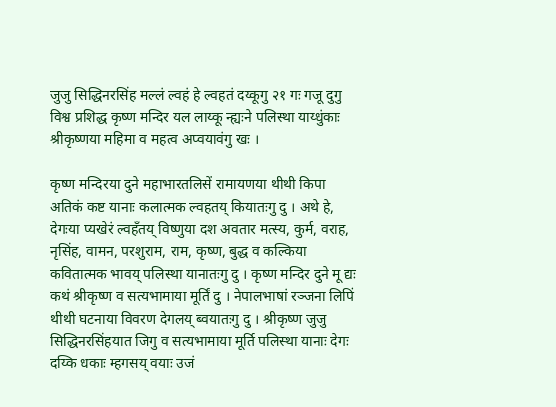जुजु सिद्धिनरसिंह मल्लं ल्वहं हे ल्वहतं दय्कूगु २१ गः गजू दुगु विश्व प्रशिद्ध कृष्ण मन्दिर यल लाय्कू न्ह्यःने पलिस्था याय्धुंकाः श्रीकृष्णया महिमा व महत्व अप्वयावंगु खः ।

कृष्ण मन्दिरया दुने महाभारतलिसें रामायणया थीथी किपा अतिकं कष्ट यानाः कलात्मक ल्वहतय् कियातःगु दु । अथे हे, देगःया प्यखेरं ल्वहँतय् विष्णुया दश अवतार मत्स्य, कुर्म, वराह, नृसिंह, वामन, परशुराम, राम, कृष्ण, बुद्ध व कल्किया कवितात्मक भावय् पलिस्था यानातःगु दु । कृष्ण मन्दिर दुने मू द्यः कथं श्रीकृष्ण व सत्यभामाया मूर्तिं दु । नेपालभाषां रञ्जना लिपिं थीथी घटनाया विवरण देगलय् ब्वयातःगु दु । श्रीकृष्ण जुजु सिद्धिनरसिंहयात जिगु व सत्यभामाया मूर्ति पलिस्था यानाः देगः दय्कि धकाः म्हगसय् वयाः उजं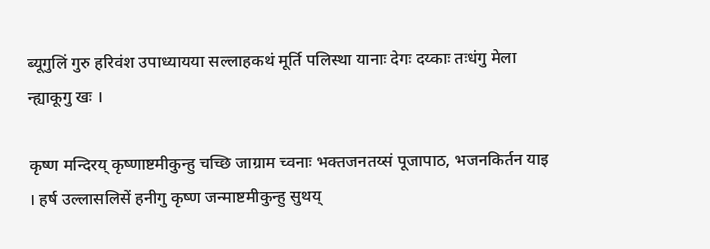ब्यूगुलिं गुरु हरिवंश उपाध्यायया सल्लाहकथं मूर्ति पलिस्था यानाः देगः दय्काः तःधंगु मेला न्ह्याकूगु खः ।

कृष्ण मन्दिरय् कृष्णाष्टमीकुन्हु चच्छि जाग्राम च्वनाः भक्तजनतय्सं पूजापाठ, भजनकिर्तन याइ । हर्ष उल्लासलिसें हनीगु कृष्ण जन्माष्टमीकुन्हु सुथय्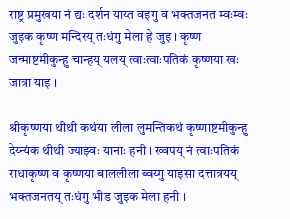राष्ट्र प्रमुखया नं द्यः दर्शन याय्त वइगु व भक्तजनत म्वःम्वः जुइक कृष्ण मन्दिरय् तःधंगु मेला हे जुइ । कृष्ण जन्माष्टमीकुन्हु चान्हय् यलय् त्वाःत्वाःपतिकं कृष्णया खः जात्रा याइ ।

श्रीकृष्णया थीथी कथंया लीला लुमन्तिकथं कृष्णाष्टमीकुन्हु देय्न्यंक थीथी ज्याझ्वः यानाः हनी । ख्वपय् नं त्वाःपतिकं राधाकृष्ण व कृष्णया बाललीला ब्वय्गु याइसा दत्तात्रयय् भक्तजनतय् तःधंगु भीड जुइक मेला हनी ।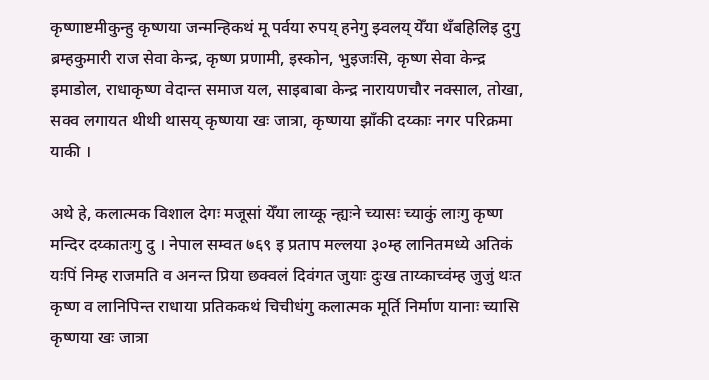कृष्णाष्टमीकुन्हु कृष्णया जन्मन्हिकथं मू पर्वया रुपय् हनेगु झ्वलय् येँया थँबहिलिइ दुगु ब्रम्हकुमारी राज सेवा केन्द्र, कृष्ण प्रणामी, इस्कोन, भुइजःसि, कृष्ण सेवा केन्द्र इमाडोल, राधाकृष्ण वेदान्त समाज यल, साइबाबा केन्द्र नारायणचौर नक्साल, तोखा, सक्व लगायत थीथी थासय् कृष्णया खः जात्रा, कृष्णया झाँकी दय्काः नगर परिक्रमा याकी ।

अथे हे, कलात्मक विशाल देगः मजूसां येँया लाय्कू न्ह्यःने च्यासः च्याकुं लाःगु कृष्ण मन्दिर दय्कातःगु दु । नेपाल सम्वत ७६९ इ प्रताप मल्लया ३०म्ह लानितमध्ये अतिकं यःपिं निम्ह राजमति व अनन्त प्रिया छक्वलं दिवंगत जुयाः दुःख ताय्काच्वंम्ह जुजुं थःत कृष्ण व लानिपिन्त राधाया प्रतिककथं चिचीधंगु कलात्मक मूर्ति निर्माण यानाः च्यासि कृष्णया खः जात्रा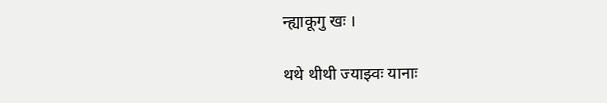न्ह्याकूगु खः ।

थथे थीथी ज्याझ्वः यानाः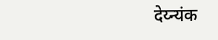देय्न्यंक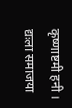कृष्णाष्टमी हनी । द्यःला समाजया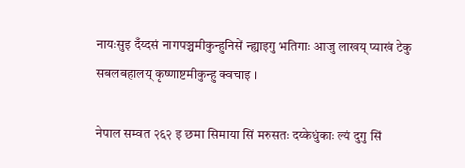नायःसुइ दँय्दसं नागपञ्चमीकुन्हुनिसें न्ह्याइगु भतिगाः आजु लाखय् प्याखं टेकु सबलबहालय् कृष्णाष्टमीकुन्हु क्वचाइ ।

नेपाल सम्वत २६२ इ छमा सिमाया सिं मरुसतः दय्केधुंकाः ल्यं दुगु सिं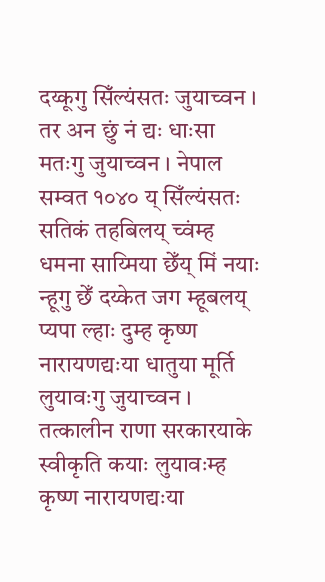दय्कूगु सिँल्यंसतः जुयाच्वन । तर अन छुं नं द्यः धाःसा मतःगु जुयाच्वन । नेपाल सम्वत १०४० य् सिँल्यंसतः सतिकं तहबिलय् च्वंम्ह धमना साय्मिया छेँय् मिं नयाः न्हूगु छेँ दय्केत जग म्हूबलय् प्यपा ल्हाः दुम्ह कृष्ण नारायणद्यःया धातुया मूर्ति लुयावःगु जुयाच्वन । तत्कालीन राणा सरकारयाके स्वीकृति कयाः लुयावःम्ह कृष्ण नारायणद्यःया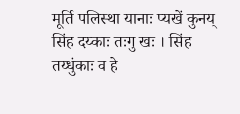मूर्ति पलिस्था यानाः प्यखें कुनय् सिंह दय्काः तःगु खः । सिंह तय्धुंकाः व हे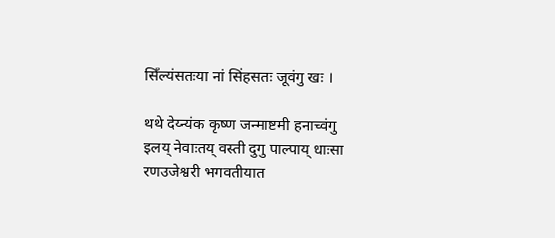सिँल्यंसतःया नां सिंहसतः जूवंगु खः ।

थथे देय्न्यंक कृष्ण जन्माष्टमी हनाच्वंगु इलय् नेवाःतय् वस्ती दुगु पाल्पाय् धाःसा रणउजेश्वरी भगवतीयात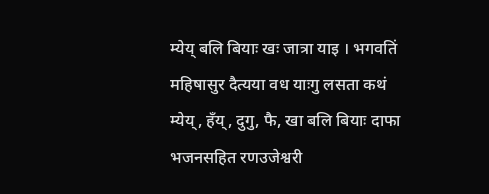म्येय् बलि बियाः खः जात्रा याइ । भगवतिं महिषासुर दैत्यया वध याःगु लसता कथं म्येय्, हँय्, दुगु, फै, खा बलि बियाः दाफा भजनसहित रणउजेश्वरी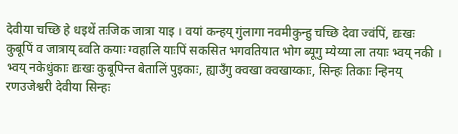देवीया चच्छि हे धइथें तःजिक जात्रा याइ । वयां कन्हय् गुंलागा नवमीकुन्हु चच्छि देवा ज्वंपिं, द्यःखः कुबूपिं व जात्राय् ब्वति कयाः ग्वहालि याःपिं सकसित भगवतियात भोग ब्यूगु म्येय्या ला तयाः भ्वय् नकी । भ्वय् नकेधुंकाः द्यःखः कुबूपिन्त बेतालिं पुइकाः, ह्याउँगु क्वखा क्वखाय्काः, सिन्हः तिकाः न्हिनय् रणउजेश्वरी देवीया सिन्हः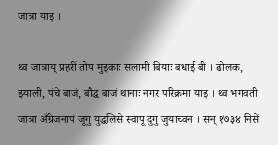जात्रा याइ ।

थ्व जात्राय् प्रहरीं तोप मुइकाः सलामी बियाः बधाई बी । ढोलक, झ्याली, पंचे बाजं, बौद्ध बाजं थानाः नगर परिक्रमा याइ । थ्व भगवती जात्रा अँग्रेजनापं जूगु युद्धलिसे स्वापू दुगु जुयाच्वन । सन् १७३४ निसें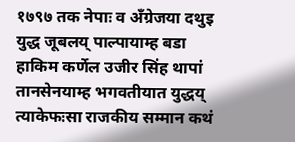१७९७ तक नेपाः व अँग्रेजया दथुइ युद्ध जूबलय् पाल्पायाम्ह बडा हाकिम कर्णेल उजीर सिंह थापां तानसेनयाम्ह भगवतीयात युद्धय् त्याकेफःसा राजकीय सम्मान कथं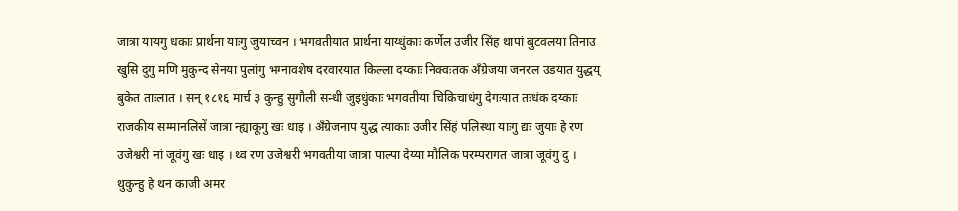जात्रा यायगु धकाः प्रार्थना याःगु जुयाच्वन । भगवतीयात प्रार्थना याय्धुंकाः कर्णेल उजीर सिंह थापां बुटवलया तिनाउ खुसि दुगु मणि मुकुन्द सेनया पुलांगु भग्नावशेष दरवारयात किल्ला दय्काः निक्वःतक अँग्रेजया जनरल उडयात युद्धय् बुकेत ताःलात । सन् १८१६ मार्च ३ कुन्हु सुगौली सन्धी जुइधुंकाः भगवतीया चिकिचाधंगु देगःयात तःधंक दय्काः राजकीय सम्मानलिसें जात्रा न्ह्याकूगु खः धाइ । अँग्रेजनाप युद्ध त्याकाः उजीर सिंहं पलिस्था याःगु द्यः जुयाः हे रण उजेश्वरी नां जूवंगु खः धाइ । थ्व रण उजेश्वरी भगवतीया जात्रा पाल्पा देय्या मौलिक परम्परागत जात्रा जूवंगु दु । थुकुन्हु हे थन काजी अमर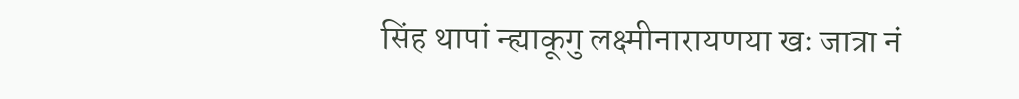सिंह थापां न्ह्याकूगु लक्ष्मीनारायणया खः जात्रा नं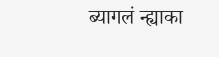ब्यागलं न्ह्याका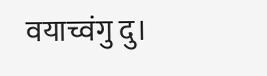वयाच्वंगु दु।